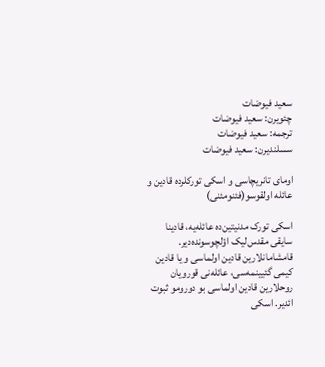سعید فیوضات
چئویرن: سعید فیوضات
ترجمه: سعید فیوضات
سسلندیرن: سعید فیوضات

اومای تانریچاسی و اسکی تورکلرده‌ قادین و عائله‌ اولقوسو(فئنومئنی)

اسکی تورک مدنیتین‌ده‌ عائله‌‌یه‌، قادینا سایقی مقدس‌لیک اؤلچوسونده‌‌دیر. قامشامانلارین قادین اولماسی و یا قادین کیمی گئیینمه‌‌سی، عائله‌‌نی قورویان روحلارین قادین اولماسی بو دورومو ثبوت ائدیر. اسکی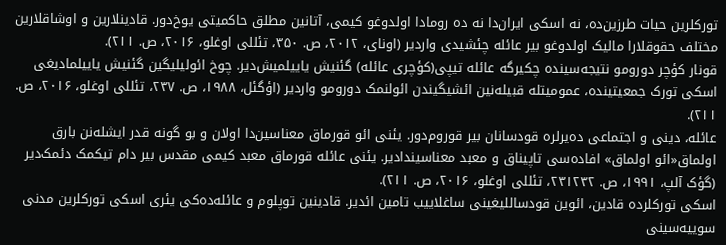تورکلرین حیات طرزین‌ده‌، نه‌ اسکی ایران‌دا نه‌ ده‌ رومادا اولدوغو کیمی، آتانین مطلق حاکمیتی یوخ‌دور. قادینلارین و اوشاقلارین مختلف حقوقلارا مالیک اولدوغو بیر عائله‌ چئشیدی واردیر (اونای، ۲۰۱۲، ص. ۳۵۰، تئللی اوغلو، ۲۰۱۶، ص. ۲۱۱).
قونار کؤچر دورومو نتیجه‌‌سینده‌ چکیرگه‌ عائله‌ تیپی(کؤچری عائله‌) گئنیش یاییلمیش‌دیر. چوخ ائولیلیگین گئنیش یاییلمادیغی اسکی تورک جمعیتینده‌، عمومیتله‌ قبیله‌نین ائشیگیندن ائولنمک دورومو واردیر (اؤگئل، ۱۹۸۸، ص. ۲۳۷، تئللی اوغلو، ۲۰۱۶، ص. ۲۱۱).
عائله‌، دینی و اجتماعی ده‌‌یر‌لره‌ قودسانان بیر قوروم‌دور. یئنی ائو قورماق معناسین‌دا اولان و بو گونه‌ قدر ایشله‌‌نن بارق اولماق«ائو اولماق» افاده‌‌سی تاپیناق و معبد معناسیندادیر. یئنی عائله‌ قورماق معبد کیمی مقدس بیر دام تیکمک دئمک‌دیر (گؤک آلپ، ۱۹۹۱، ص. ۲۳۱۲۳۲، تئللی اوغلو، ۲۰۱۶، ص. ۲۱۱).
اسکی تورکلرده‌ قادین، ائوین قودساللیغینی ساغلاییب تامین ائدیر. قادینین توپلوم و عائله‌‌ده‌‌کی یئری اسکی تورکلرین مدنی سوییه‌‌سینی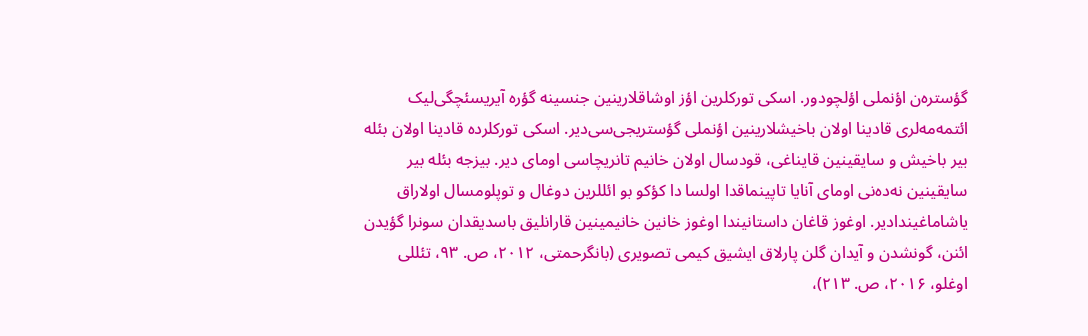گؤستره‌‌ن اؤنملی اؤلچودور. اسکی تورکلرین اؤز اوشاقلارینین جنسینه‌ گؤره‌ آیریسئچگی‌لیک ائتمه‌‌مه‌‌لری قادینا اولان باخیشلارینین اؤنملی گؤستریجی‌سی‌دیر. اسکی تورکلرده‌ قادینا اولان بئله‌ بیر باخیش و سایقینین قایناغی، قودسال اولان خانیم تانریچاسی اومای دیر. بیزجه‌ بئله‌ بیر سایقینین نه‌ده‌نی اومای آنایا تاپینماقدا اولسا دا کؤکو بو ائللرین دوغال و توپلومسال اولاراق یاشاماغیندادیر. اوغوز قاغان داستانیندا اوغوز خانین خانیمینین قارانلیق باسدیقدان سونرا گؤیدن ائنن، گونشدن و آیدان گلن پارلاق ایشیق کیمی تصویری (بانگرحمتی، ۲۰۱۲، ص. ۹۳، تئللی اوغلو، ۲۰۱۶، ص. ۲۱۳)،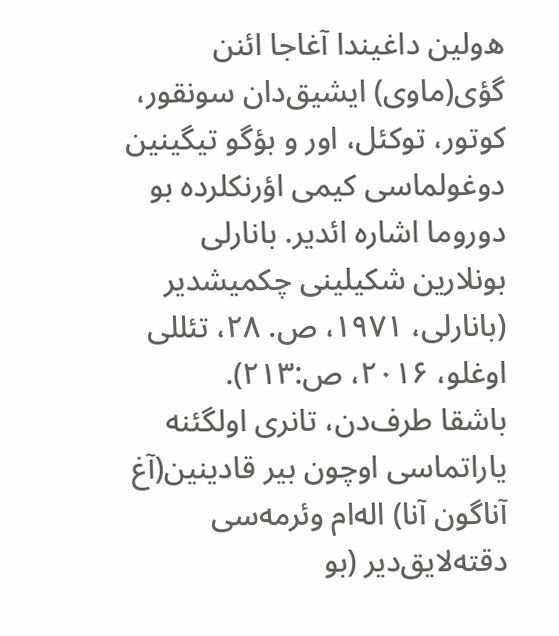ه‌ولین داغیندا آغاجا ائنن گؤی(ماوی) ایشیق‌دان سونقور، کوتور، توکئل، اور و بؤگو تیگینین دوغولماسی کیمی اؤرنکلرده‌ بو دوروما اشاره‌ ائدیر. بانارلی بونلارین شکیلینی چکمیشدیر (بانارلی، ۱۹۷۱، ص. ۲۸، تئللی اوغلو، ۲۰۱۶، ص:۲۱۳).
باشقا طرف‌دن، تانری اولگئنه‌ یاراتماسی اوچون بیر قادینین(آغ آناگون آنا) اله‌ام وئرمه‌‌سی دقته‌لایق‌دیر (بو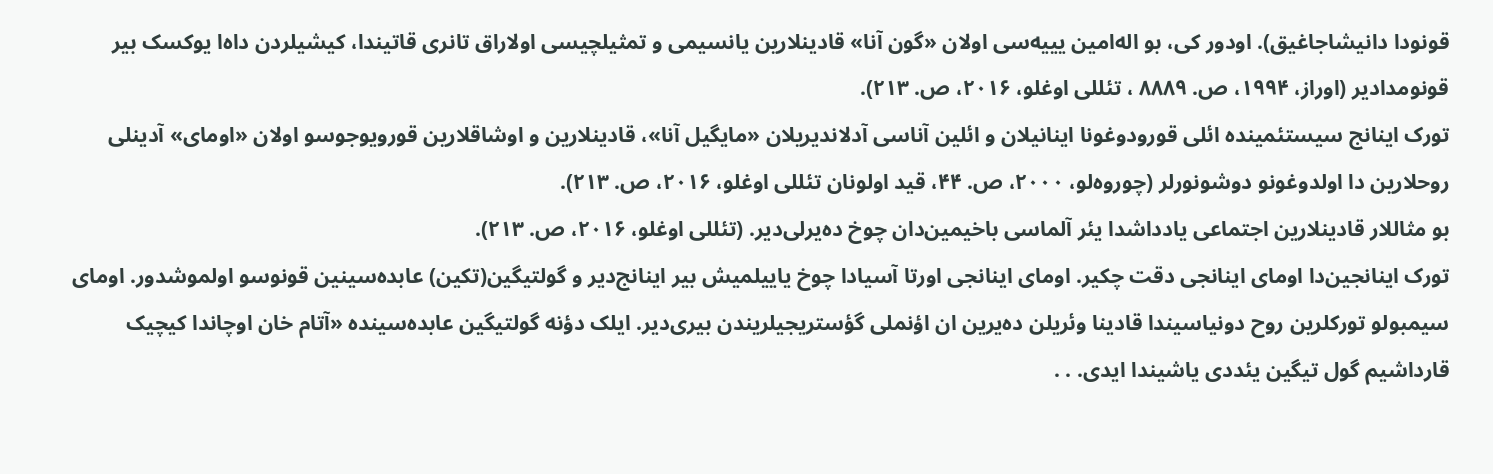قونودا دانیشاجاغیق). اودور کی، بو اله‌امین یییه‌سی اولان «گون آنا» قادینلارین یانسیمی و تمثیلچیسی اولاراق تانری قاتیندا، کیشیلردن داه‌ا یوکسک بیر قونومدادیر (اوراز، ۱۹۹۴، ص. ۸۸۸۹ ، تئللی اوغلو، ۲۰۱۶، ص. ۲۱۳).
تورک اینانج سیستئمینده‌ ائلی قورودوغونا اینانیلان و ائلین آناسی آدلاندیریلان «مایگیل آنا»، قادینلارین و اوشاقلارین قورویوجوسو اولان «اومای» آدینلی روحلارین دا اولدوغونو دوشونورلر (چوروه‌‌لو، ۲۰۰۰، ص. ۴۴، قید اولونان تئللی اوغلو، ۲۰۱۶، ص. ۲۱۳).
بو مثاللار قادینلارین اجتماعی یادداشدا یئر آلماسی باخیمین‌دان چوخ ده‌‌یر‌لی‌دیر. (تئللی اوغلو، ۲۰۱۶، ص. ۲۱۳).
تورک اینانجین‌دا اومای اینانجی دقت چکیر. اومای اینانجی اورتا آسیادا چوخ یاییلمیش بیر اینانج‌دیر و گولتیگین(تکین) عابده‌‌سینین قونوسو اولموشدور. اومای سیمبولو تورکلرین روح دونیاسیندا قادینا وئریلن ده‌‌یر‌ین ان اؤنملی گؤستریجیلریندن بیری‌دیر. ایلک دؤنه‌ گولتیگین عابده‌‌سینده‌ «آتام خان اوچاندا کیچیک قارداشیم گول تیگین یئددی یاشیندا ایدی. . .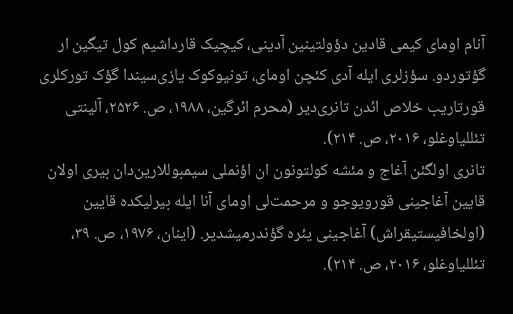آنام اومای کیمی قادین دؤولتینین آدینی، کیچیک قارداشیم کول تیگین ار گؤتوردو. سؤزلری ایله‌ آدی کئچن اومای، تونیوکوک یازی‌سیندا گؤک تورکلری قورتاریب خلاص ائدن تانری‌دیر (محرم ائرگین، ۱۹۸۸، ص. ۲۵۲۶، آلینتی تئللیاوغلو، ۲۰۱۶، ص. ۲۱۴).
تانری اولگئن آغاج و مئشه‌ کولتونون ان اؤنملی سیمبوللارین‌دان بیری اولان قایین آغاجینی قورویوجو و مرحمت‌لی اومای آنا ایله‌ بیرلیکده‌ قایین (اولخافیستیقراش) آغاجینی یئره‌ گؤندرمیشدیر. (اینان، ۱۹۷۶، ص. ۳۹، تئللیاوغلو، ۲۰۱۶، ص. ۲۱۴).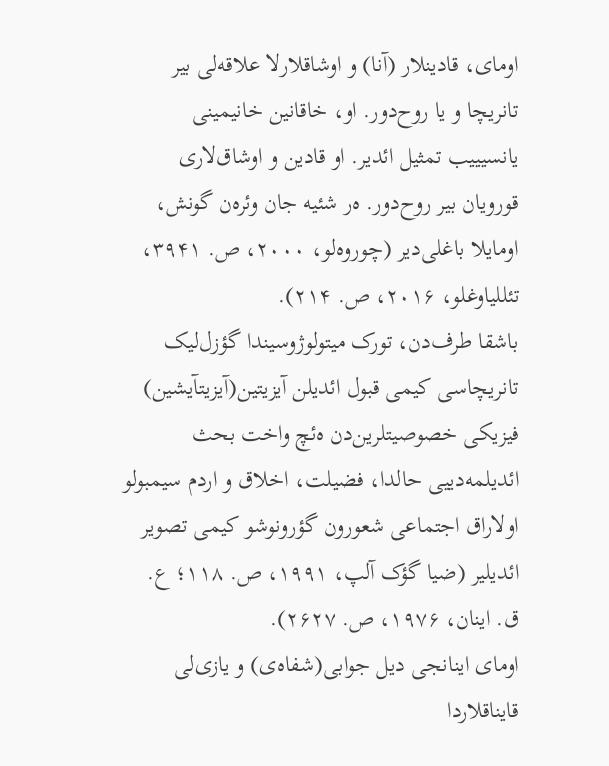اومای، قادینلار (آنا) و اوشاقلارلا علاقه‌‌لی بیر تانریچا و یا روح‌دور. او، خاقانین خانیمینی یانسیییب تمثیل ائدیر. او قادین و اوشاق‌لاری قورویان بیر روح‌دور. ه‌ر شئیه‌ جان وئره‌‌ن گونش، اومایلا باغلی‌دیر (چوروه‌‌لو، ۲۰۰۰، ص. ۳۹۴۱، تئللیاوغلو، ۲۰۱۶، ص. ۲۱۴).
باشقا طرف‌دن، تورک میتولوژوسیندا گؤزل‌لیک تانریچاسی کیمی قبول ائدیلن آیزیتین(آیزیتآیشین) فیزیکی خصوصیتلرین‌دن ه‌ئچ واخت بحث ائدیلمه‌دییی حالدا، فضیلت، اخلاق و اردم سیمبولو اولاراق اجتماعی شعورون گؤرونوشو کیمی تصویر ائدیلیر (ضیا گؤک آلپ، ۱۹۹۱، ص. ۱۱۸؛ ع. ق. اینان، ۱۹۷۶، ص. ۲۶۲۷).
اومای اینانجی دیل جوابی(شفاه‌ی) و یازی‌لی قایناقلاردا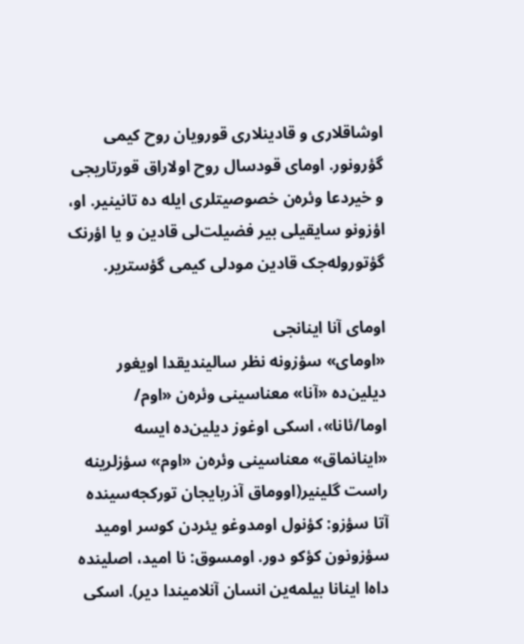اوشاقلاری و قادینلاری قورویان روح کیمی گؤرونور. اومای قودسال روح اولاراق قورتاریجی و خیردعا وئره‌‌ن خصوصیتلری ایله‌ ده‌ تانینیر. او، اؤزونو سایقیلی بیر فضیلت‌لی قادین و یا اؤرنک گؤتوروله‌‌جک قادین مودلی کیمی گؤستریر.

اومای آنا اینانجی
«اومای» سؤزونه‌ نظر سالیندیقدا اویغور دیلین‌ده‌ «آنا» معناسینی وئره‌‌ن «اوم/ اوما/ئانا»، اسکی اوغوز دیلین‌ده‌ ایسه‌ «اینانماق» معناسینی وئره‌‌ن «اوم» سؤزلرینه‌ راست گلینیر(اووماق آذربایجان تورکجه‌سینده‌ آتا سؤزو: کؤنول اومدوغو یئردن کوسر اومید سؤزونون کؤکو دور. اومسوق: نا امید، اصلینده‌ داه‌ا اینانا بیلمه‌ین انسان آنلامیندا دیر). اسکی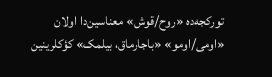تورکجه‌‌ده‌ «روح/قوش» معناسین‌دا اولان «اومی/اومو» «باجارماق، بیلمک» کؤکلرینین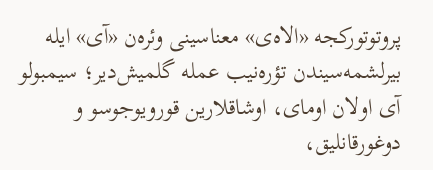پروتوتورکجه‌ «الاه‌ی» معناسینی وئره‌‌ن «آی» ایله‌ بیرلشمه‌‌سیندن تؤره‌نیب عمله‌ گلمیش‌دیر؛ سیمبولو آی اولان اومای، اوشاقلارین قورویوجوسو و دوغورقانلیق،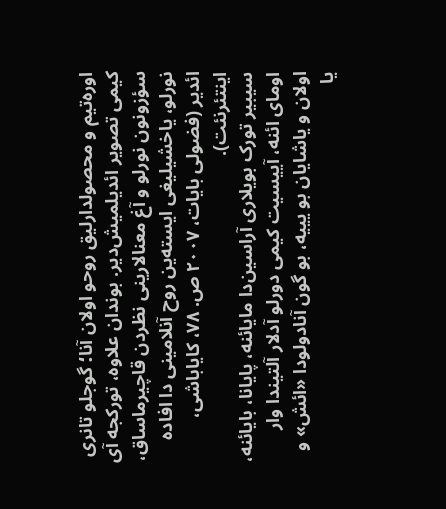اوره‌تیم و محصولدارلیق روحو اولان آنا؛ گوجلو تانری کیمی تصویر ائدیلمیش‌دیر. بوندان علاوه‌، تورکجه‌ آی سؤزونون نورلو و آغ معنالارینی نظردن قاچیرماساق، نورلو، یاخشیلیغی ایسته‌ین روح آنلامینی دا افاده‌ ائدیر (فضولی بایات، ۲۰۰۷ ص. ۷۸، کایاباشی، اینتئرنئت).
سیبیر تورک بویلاری آراسین‌دا مایائنه‌، پایانا، بایائنه‌، اومای ائنه‌، آییسیت کیمی دورلو آدلار آلتیندا وار اولان و یاشایان بو یییه‌، بو گون آنادولودا «ائش» و یا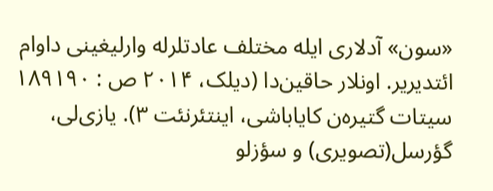«سون» آدلاری ایله‌ مختلف عادتلرله‌ وارلیغینی داوام ائتدیریر. اونلار حاقین‌دا (دیلک، ۲۰۱۴ ص : ۱۸۹۱۹۰ سیتات گتیره‌‌ن کایاباشی، اینتئرنئت ۳). یازی‌لی، گؤرسل(تصویری) و سؤزلو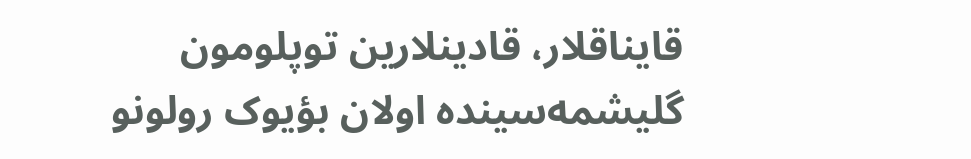قایناقلار، قادینلارین توپلومون گلیشمه‌‌سینده‌ اولان بؤیوک رولونو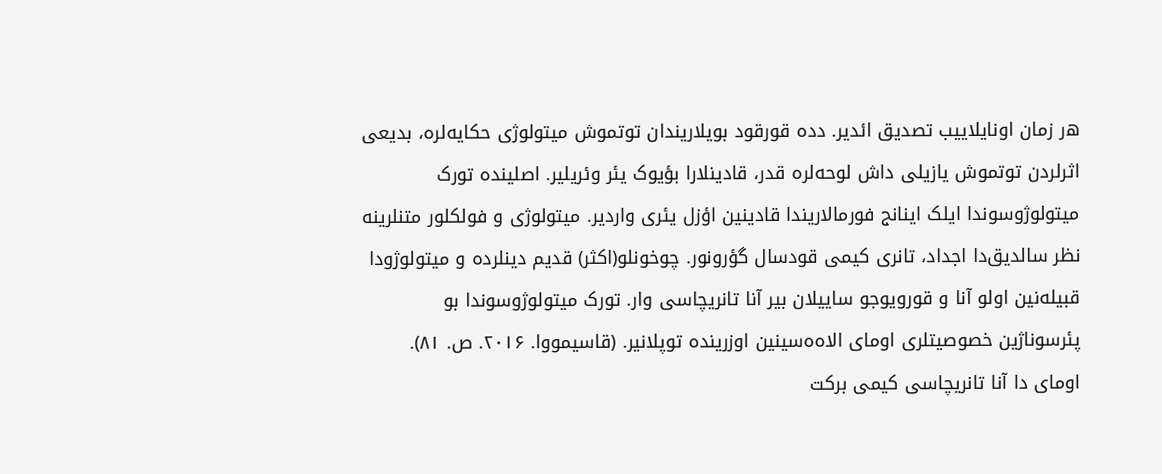ه‌ر زمان اونایلاییب تصدیق ائدیر. دده‌ قورقود بویلاریندان توتموش میتولوژی حکایه‌‌لره‌، بدیعی اثرلردن توتموش یازیلی داش لوحه‌‌لره‌ قدر، قادینلارا بؤیوک یئر وئریلیر. اصلینده‌ تورک میتولوژوسوندا ایلک اینانج فورمالاریندا قادینین اؤزل یئری واردیر. میتولوژی و فولکلور متنلرینه‌ نظر سالدیق‌دا اجداد، تانری کیمی قودسال گؤرونور. چوخونلو(اکثر) قدیم دینلرده‌ و میتولوژودا قبیله‌‌نین اولو آنا و قورویوجو ساییلان بیر آنا تانریچاسی وار. تورک میتولوژوسوندا بو پئرسوناژین خصوصیتلری اومای الاه‌ه‌‌سینین اوزرینده‌ توپلانیر. (قاسیمووا. ۲۰۱۶. ص. ۸۱).
اومای دا آنا تانریچاسی کیمی برکت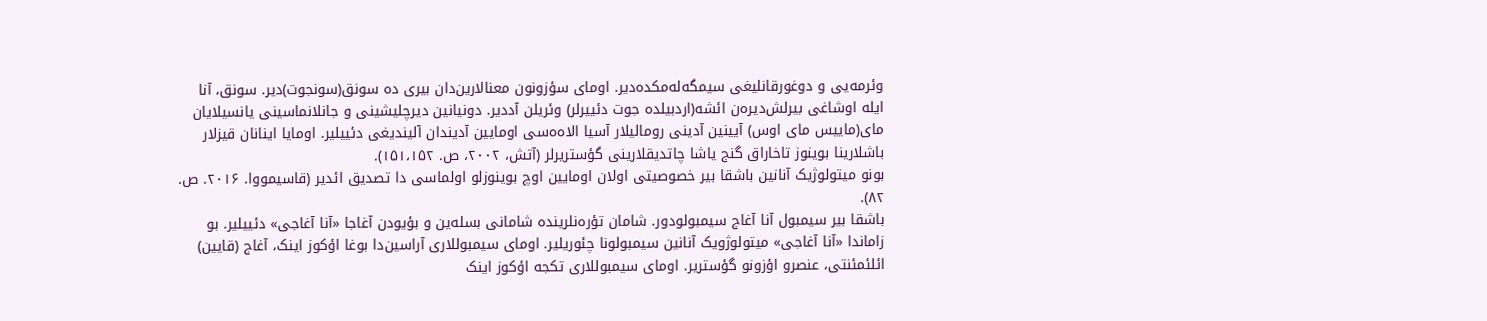وئرمه‌یی و دوغورقانلیغی سیمگه‌له‌مکده‌دیر. اومای سؤزونون معنالارین‌دان بیری ده‌ سونق(سونجوت)دیر. سونق، آنا ایله‌ اوشاغی بیرلش‌دیره‌‌ن ائشه‌(اردبیلده‌ جوت دئییرلر) وئریلن آددیر. دونیانین دیرچلیشینی و جانلانماسینی یانسیلایان مای(ماییس مای اوس) آیینین آدینی رومالیلار آسیا الاه‌ه‌‌سی اومایین آدیندان آلیندیغی دئییلیر. اومایا اینانان قیزلار باشلارینا بوینوز تاخاراق گنج یاشا چاتدیقلارینی گؤستریرلر (آتش، ۲۰۰۲، ص. ۱۵۱،۱۵۲).
بونو میتولوژیک آنانین باشقا بیر خصوصیتی اولان اومایین اوچ بوینوزلو اولماسی دا تصدیق ائدیر (قاسیمووا. ۲۰۱۶. ص. ۸۲).
باشقا بیر سیمبول آنا آغاج سیمبولودور. شامان تؤره‌نلرینده‌ شامانی بسله‌‌ین و بؤیودن آغاجا «آنا آغاجی» دئییلیر. بو زاماندا «آنا آغاجی» میتولوژویک آنانین سیمبولونا چئوریلیر. اومای سیمبوللاری آراسین‌دا بوغا اؤکوز اینک، آغاج (قایین) ائلئمئنتی، عنصرو اؤزونو گؤستریر. اومای سیمبوللاری تکجه‌ اؤکوز اینک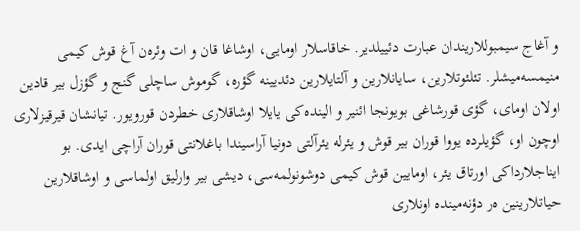و آغاج سیمبوللاریندان عبارت دئییلدیر. خاقاسلار اومایی، اوشاغا قان و ات وئره‌‌ن آغ قوش کیمی منیمسه‌میشلر. تئلئوتلارین، سایانلارین و آلتایلارین دئدیینه‌ گؤره‌، گوموش ساچلی گنج و گؤزل بیر قادین اولان اومای، گؤی قورشاغی بویونجا ائنیر و الینده‌‌‌کی یایلا اوشاقلاری خطردن قورویور. تیانشان قیرقیزلاری اوچون او، گؤیلرده‌ یووا قوران بیر قوش و یئرله‌ یئرآلتی دونیا آراسیندا باغلانتی قوران آراچی ایدی. بو ایناجلارداکی اورتاق یئر، اومایین قوش کیمی دوشونولمه‌‌سی، دیشی بیر وارلیق اولماسی و اوشاقلارین حیاتلارینین ه‌ر دؤنه‌مینده‌ اونلاری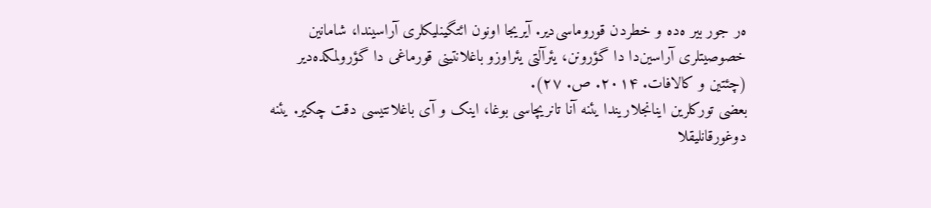ه‌ر جور بیر ه‌ده‌ و خطردن قوروماسی‌دیر. آیریجا اونون ائتگینلیکلری آراسیندا، شامانین خصوصیتلری آراسین‌دا دا گؤرونن، یئرآلتی یئراوزو باغلانتینی قورماغی دا گؤرولمکده‌دیر (چئتین و کالافات. ۲۰۱۴. ص. ۲۷).
بعضی تورکلرین اینانجلاریندا یئنه‌ آنا تانریچاسی بوغا، اینک و آی باغلانتیسی دقت چکیر. یئنه‌ دوغورقانلیقلا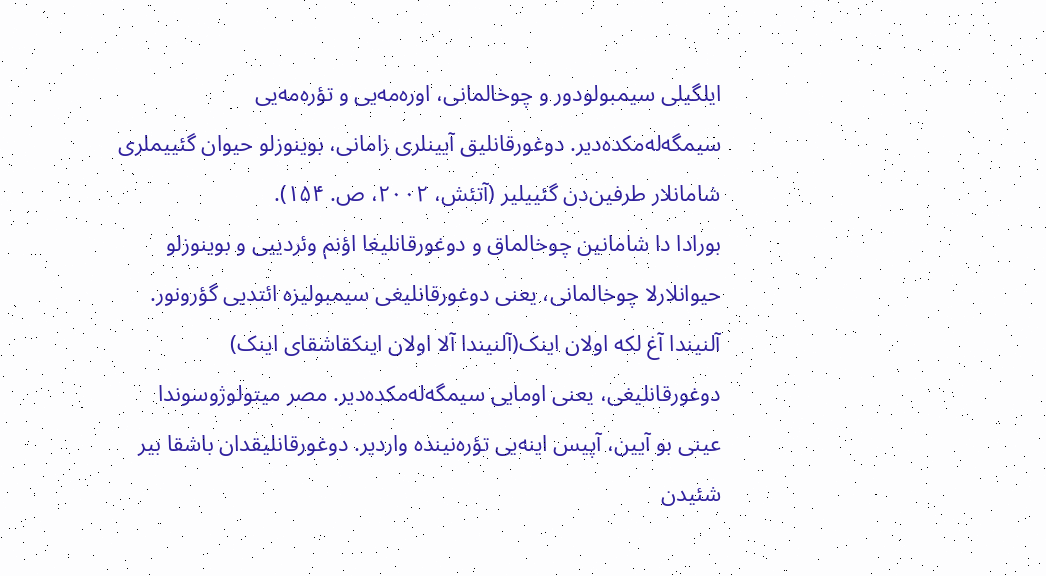ایلگیلی سیمبولودور و چوخالمانی، اوره‌مه‌یی و تؤره‌مه‌یی سیمگه‌له‌مکده‌دیر. دوغورقانلیق آیینلری زامانی، بوینوزلو حیوان گئییملری شامانلار طرفین‌دن گئییلیر (آتئش، ۲۰۰۲، ص. ۱۵۴).
بورادا دا شامانین چوخالماق و دوغورقانلیغا اؤنم وئردییی و بوینوزلو حیوانلارلا چوخالمانی، یعنی دوغورقانلیغی سیمبولیزه‌ ائتدیی گؤرونور. آلنیندا آغ لکه‌ اولان اینک(آلنیندا آلا اولان اینکقاشقای اینک) دوغورقانلیغی، یعنی اومایی سیمگه‌له‌مکده‌دیر. مصر میتولوژوسوندا عینی بو آیین، آپیس اینه‌یی تؤره‌نینده‌ واردیر. دوغورقانلیقدان باشقا بیر شئیدن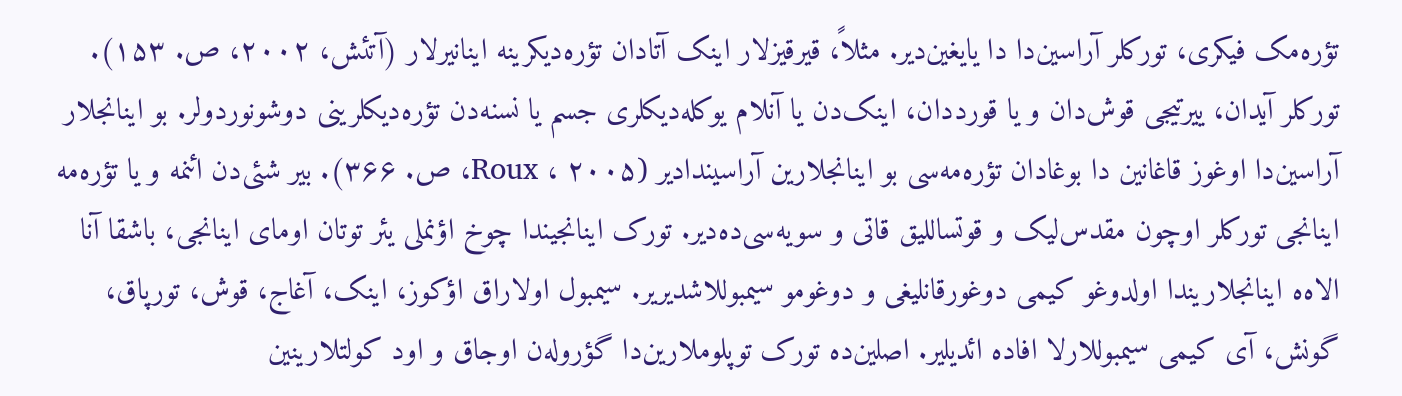تؤره‌مک فیکری، تورکلر آراسین‌دا دا یایغین‌دیر. مثلاً، قیرقیزلار اینک آتادان تؤره‌دیکرینه‌ اینانیرلار (آتئش، ۲۰۰۲، ص. ۱۵۳).
تورکلر آیدان، ییرتیجی قوش‌دان و یا قورددان، اینک‌دن یا آنلام یوکله‌دیکلری جسم یا نسنه‌دن تؤره‌دیکلرینی دوشونوردولر. بو اینانجلار آراسین‌دا اوغوز قاغانین دا بوغادان تؤره‌مه‌سی بو اینانجلارین آراسیندادیر (Roux ، ۲۰۰۵، ص. ۳۶۶). بیر شئی‌دن ائنمه‌ و یا تؤره‌‌مه‌ اینانجی تورکلر اوچون مقدس‌لیک و قوتساللیق قاتی و سویه‌‌سی‌ده‌‌دیر. تورک اینانجیندا چوخ اؤنملی یئر توتان اومای اینانجی، باشقا آنا الاه‌ه‌ اینانجلاریندا اولدوغو کیمی دوغورقانلیغی و دوغومو سیمبوللاشدیریر. سیمبول اولاراق اؤکوز، اینک، آغاج، قوش، تورپاق، گونش، آی کیمی سیمبوللارلا افاده‌ ائدیلیر. اصلین‌ده‌ تورک توپلوملارین‌دا گؤروله‌‌ن اوجاق و اود کولتلارینین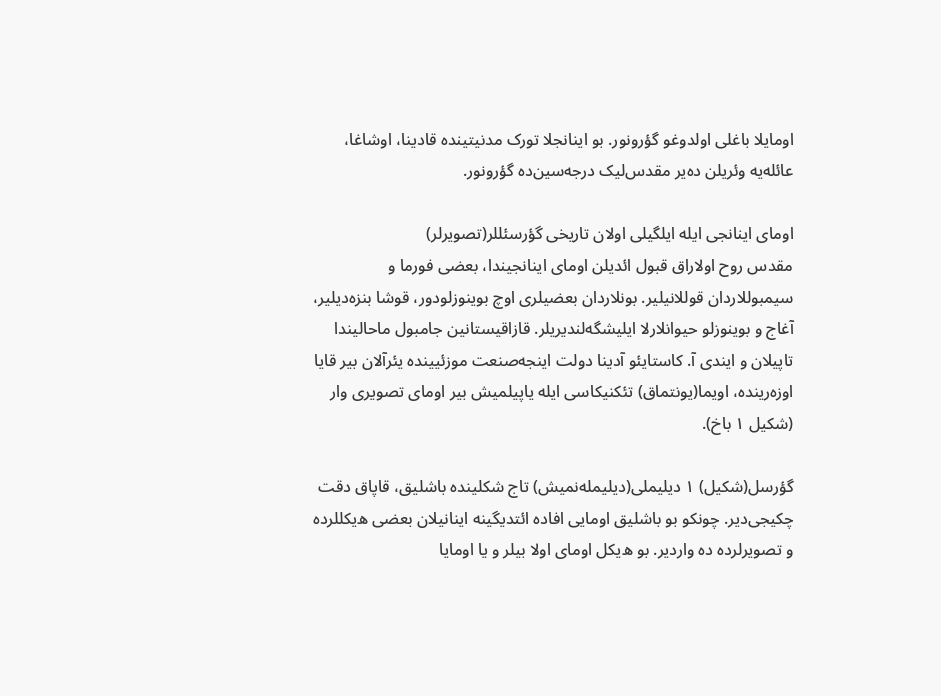اومایلا باغلی اولدوغو گؤرونور. بو اینانجلا تورک مدنیتینده‌ قادینا، اوشاغا، عائله‌‌یه‌ وئریلن ده‌‌یر‌ مقدس‌لیک درجه‌‌سین‌ده‌ گؤرونور.

اومای اینانجی ایله‌ ایلگیلی اولان تاریخی گؤرسئللر(تصویرلر)
مقدس روح اولاراق قبول ائدیلن اومای اینانجیندا، بعضی فورما و سیمبوللاردان قوللانیلیر. بونلاردان بعضیلری اوچ بوینوزلودور، قوشا بنزه‌دیلیر، آغاج و بوینوزلو حیوانلارلا ایلیشگه‌لندیریلر. قازاقیستانین جامبول ماحالیندا تاپیلان و ایندی آ. کاستایئو آدینا دولت اینجه‌صنعت موزئیینده‌ یئرآلان بیر قایا اوزه‌رینده‌، اویما(یونتماق) تئکنیکاسی ایله‌ یاپیلمیش بیر اومای تصویری وار (شکیل ۱ باخ).

گؤرسل(شکیل) ۱ دیلیملی(دیلیمله‌نمیش) تاج شکلینده‌ باشلیق، قاپاق دقت چکیجی‌دیر. چونکو بو باشلیق اومایی افاده‌ ائتدیگینه‌ اینانیلان بعضی ه‌یکللرده‌ و تصویرلرده‌ ده‌ واردیر. بو ه‌یکل اومای اولا بیلر و یا اومایا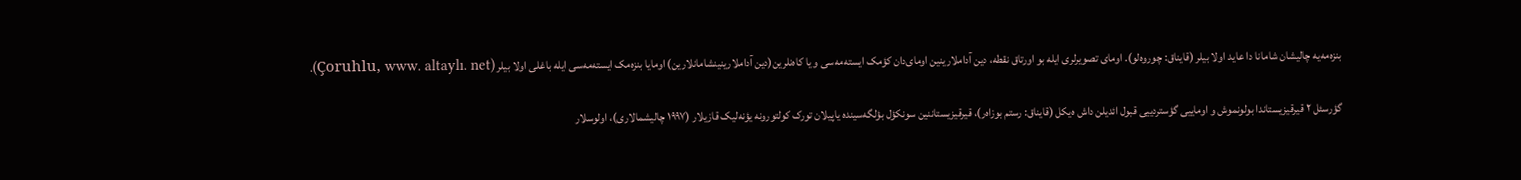بنزه‌‌مه‌‌یه‌ چالیشان شامانا دا عاید اولا بیلر (قایناق: چوروه‌‌لو). اومای تصویرلری ایله‌ بو اورتاق نقطه‌، دین آداملارینین اومای‌دان کؤمک ایسته‌‌مه‌‌سی و یا کاه‌نلرین(دین آداملارینینشامانلارین) اومایا بنزه‌‌مک ایسته‌‌مه‌‌سی ایله‌ باغلی اولا بیلر (Çoruhlu, www. altaylı. net).

گؤرسئل ۲ قیرقیزیستاندا بولونموش و اوماییی گؤستردییی قبول ائدیلن داش ه‌یکل (قایناق: رستم بوزاه‌ر)، قیرقیزیستاننین سونکؤل بؤلگه‌‌سینده‌ یاپیلان تورک کولتورونه‌ یؤنه‌‌لیک قازیلار (۱۹۹۷ چالیشمالاری)، اولوسلار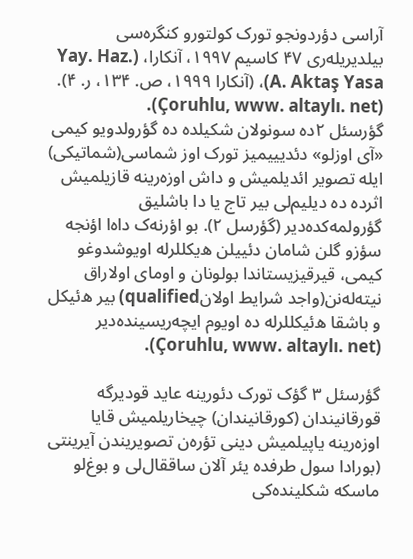آراسی دؤردونجو تورک کولتورو کنگره‌‌سی بیلدیریله‌ری ۴۷ کاسیم ۱۹۹۷، آنکارا، (Yay. Haz. A. Aktaş Yasa)، (آنکارا ۱۹۹۹، ص. ۱۳۴، ر. ۴). (Çoruhlu, www. altaylı. net).
گؤرسئل ۲ده‌ سونولان شکیلده‌ ده‌ گؤرولدویو کیمی «آی اوزلو» دئدیییمیز تورک اوز شماسی(شماتیکی) ایله‌ تصویر ائدیلمیش و داش اوزه‌رینه‌ قازیلمیش اثرده‌ ده‌ دیلیم‌لی بیر تاج یا دا باشلیق گؤرولمه‌کده‌‌دیر (گؤرسل ۲). بو اؤرنه‌ک داه‌ا اؤنجه‌ سؤزو گلن شامان دئییلن ه‌یکللرله‌ اویوشدوغو کیمی، قیرقیزیستاندا بولونان و اومای اولاراق نیته‌له‌نن(واجد شرایط اولانqualified) بیر ه‌ئیکل و باشقا ه‌ئیکللرله‌ ده‌ اویوم ایچه‌ریسینده‌‌دیر (Çoruhlu, www. altaylı. net).

گؤرسئل ۳ گؤک تورک دئورینه‌ عاید قودیرگه‌ قورقانیندان (کورقانیندان) چیخاریلمیش قایا اوزه‌رینه‌ یاپیلمیش دینی تؤره‌ن تصویریندن آیرینتی (بورادا سول طرفده‌ یئر آلان ساققال‌لی و بوغ‌لو ماسکه‌ شکلینده‌کی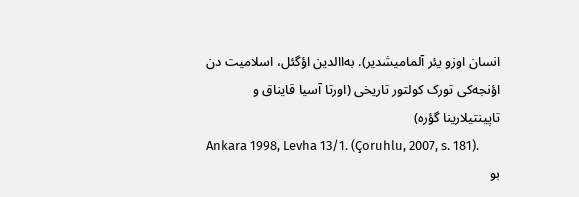انسان اوزو یئر آلمامیشدیر). به‌االدین اؤگئل، اسلامیت دن اؤنجه‌کی تورک کولتور تاریخی (اورتا آسیا قایناق و تاپینتیلارینا گؤره‌)
Ankara 1998, Levha 13/1. (Çoruhlu, 2007, s. 181).
بو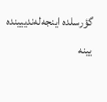گؤرسلده‌ اینجه‌له‌ندییینده‌ یینه‌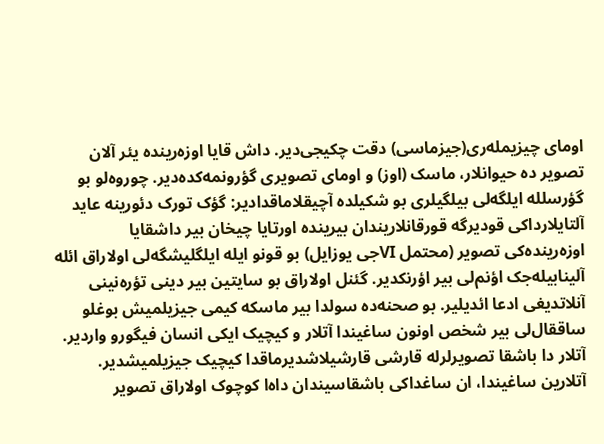اومای چیزیمله‌ری(جیزماسی) دقت چکیجی‌دیر. داش قایا اوزه‌رینده‌ یئر آلان تصویر ده‌ حیوانلار، ماسک (اوز) و اومای تصویری گؤرونمه‌کده‌دیر. چوروه‌‌لو بو گؤرسلله‌ ایلگه‌‌لی بیلگیلری بو شکیلده‌ آچیقلاماقدادیر: گؤک تورک دئورینه‌ عاید آلتایلارداکی قودیرگه‌ قورقانلاریندان بیرینده‌ اورتایا چیخان بیر داشقایا اوزه‌رینده‌کی تصویر (محتمل VIجی یوزایل) بو قونو ایله‌ ایلگلیشگه‌لی اولاراق ائله‌ آلینابیله‌جک اؤنم‌لی بیر اؤرنکدیر. گئنل اولاراق بو سایتین بیر دینی تؤره‌نینی آنلاتدیغی ادعا ائدیلیر. بو صحنه‌ده‌ سولدا بیر ماسکه‌ کیمی جیزیلمیش بوغلو ساققال‌لی بیر شخص اونون ساغیندا آتلار و کیچیک ایکی انسان فیگورو واردیر. آتلار دا باشقا تصویرلرله‌ قارشی قارشیلاشدیرماقدا کیچیک جیزیلمیشدیر. آتلارین ساغیندا، ان ساغداکی باشقاسیندان داه‌ا کوچوک اولاراق تصویر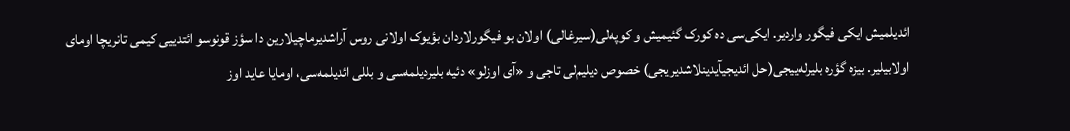ائدیلمیش ایکی فیگور واردیر. ایکی‌سی ده‌ کورک گئیمیش و کوپه‌‌لی(سیرغالی) اولان بو فیگورلاردان بؤیوک اولانی روس آراشدیرماچیلارین دا سؤز قونوسو ائتدییی کیمی تانریچا اومای اولابیلیر. بیزه‌ گؤره‌ بلیرله‌ییجی(حل ائدیجیآیدینلاشدیریجی) خصوص دیلیم‌لی تاجی و «آی اوزلو» دئیه‌ بلیردیلمه‌‌سی و بللی ائدیلمه‌سی، اومایا عاید اوز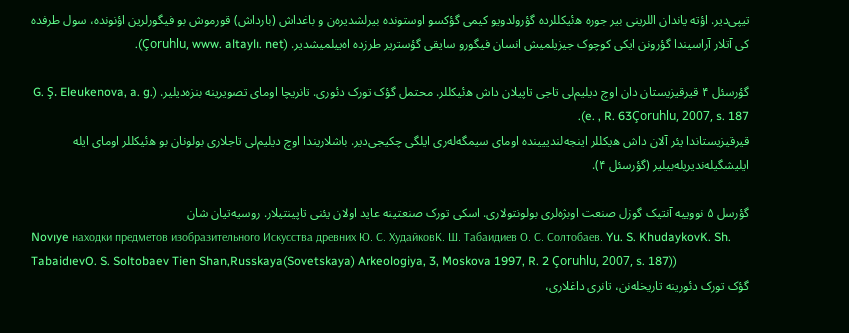تیپی‌دیر. اؤته‌ یاندان اللرینی بیر جوره‌ ه‌ئیکللرده‌ گؤرولدویو کیمی گؤکسو اوستونده‌ بیرلشدیره‌ن و باغداش (بارداش) قورموش بو فیگورلرین اؤنونده‌، سول طرفده‌ کی آتلار آراسیندا گؤرونن ایکی کوچوک جیزیلمیش انسان فیگورو سایقی گؤستریر طرزده‌ اه‌ییلمیشدیر. (Çoruhlu, www. altaylı. net).

گؤرسئل ۴ قیرقیزیستان دان اوچ دیلیم‌لی تاجی تاپیلان داش ه‌ئیکللر. محتمل گؤک تورک دئوری. تانریچا اومای تصویرینه‌ بنزه‌دیلیر. (G. Ş. Eleukenova, a. g. e. , R. 63Çoruhlu, 2007, s. 187).
قیرقیزیستاندا یئر آلان داش ه‌یکللر اینجه‌لندییینده‌ اومای سیمگه‌له‌ری ایلگی چکیجی‌دیر. باشلاریندا اوچ دیلیم‌لی تاجلاری بولونان بو ه‌ئیکللر اومای ایله‌ ایلیشگیله‌ندیریله‌بیلیر (گؤرسئل ۴).

گؤرسل ۵ نووییه‌ آنتیک گوزل صنعت اوبژه‌لری بولونتولاری. اسکی تورک صنعتینه‌ عاید اولان یئنی تاپینتیلار. روسیه‌تیان شان
Novıye находки предметов изобразительного Искусства древних Ю. С. ХудайковК. Ш. Табаидиев О. С. Солтобаев. Yu. S. KhudaykovK. Sh. TabaidıevO. S. Soltobaev Tien Shan,Russkaya(Sovetskaya) Arkeologiya, 3, Moskova 1997, R. 2 Çoruhlu, 2007, s. 187))
گؤک تورک دئورینه‌ تاریخله‌نن، تانری داغلاری،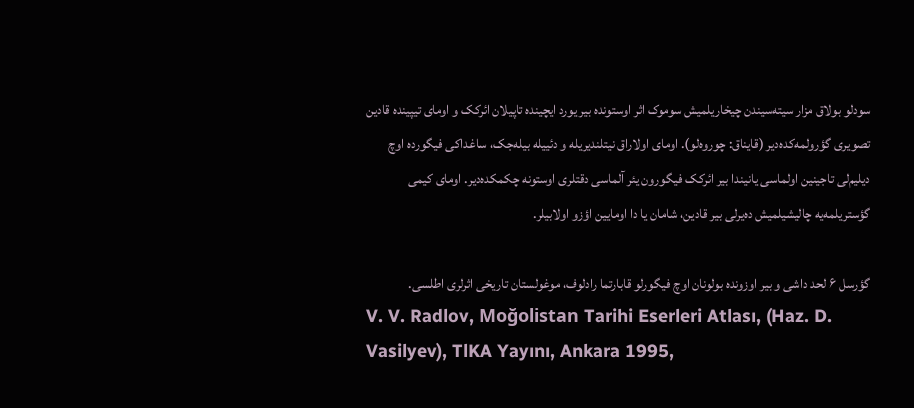سودلو بولاق مزار سیته‌سیندن چیخاریلمیش سوموک اثر اوستونده‌ بیر یورد ایچینده‌ تاپیلان ائرکک و اومای تیپینده‌ قادین تصویری گؤرولمه‌کده‌‌دیر (قایناق: چوروه‌‌لو). اومای اولاراق نیتلندیریله‌ و دئییله‌ بیله‌جک، ساغداکی فیگورده‌ اوچ دیلیم‌لی تاجینین اولماسی یانیندا بیر ائرکک فیگورون یئر آلماسی دقتلری اوستونه‌ چکمکده‌‌دیر. اومای کیمی گؤستریلمه‌یه‌ چالیشیلمیش ده‌‌یر‌لی بیر قادین، شامان یا دا اومایین اؤزو اولابیلر.

گؤرسل ۶ لحد داشی و بیر اوزونده‌ بولونان اوچ فیگورلو قابارتما رادلوف، موغولستان تاریخی اثرلری اطلسی.
V. V. Radlov, Moğolistan Tarihi Eserleri Atlası, (Haz. D. Vasilyev), TlKA Yayını, Ankara 1995,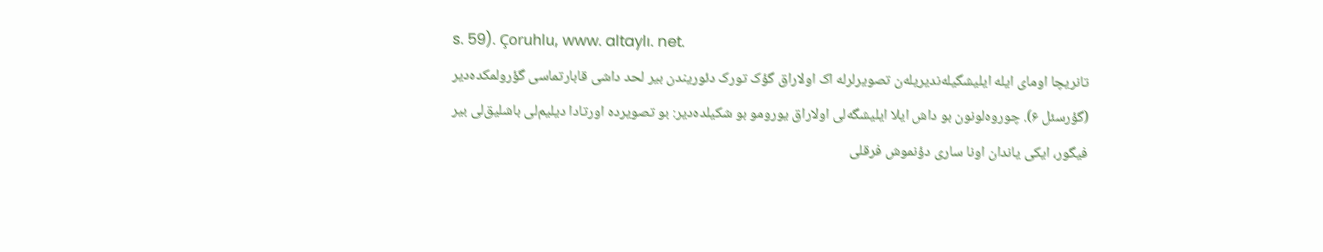s. 59). Çoruhlu, www. altaylı. net.
تانریچا اومای ایله‌ ایلیشگیله‌ندیریله‌ن تصویرلرله‌ اک اولاراق گؤک تورک دئوریندن بیر لحد داشی قابارتماسی گؤرولمکده‌‌دیر (گؤرسئل ۶). چوروه‌‌لونون بو داش ایلا ایلیشگه‌لی اولاراق یورومو بو شکیلده‌‌دیر: بو تصویرده‌ اورتادا دیلیم‌لی باشلیق‌لی بیر فیگور، ایکی یاندان اونا ساری دؤنموش فرقلی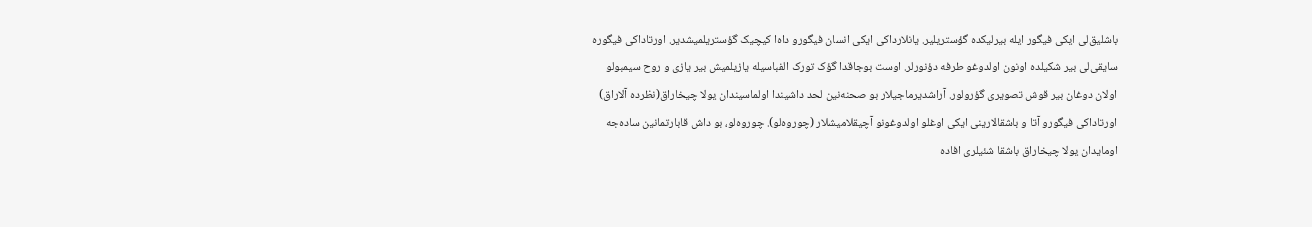باشلیق‌لی ایکی فیگور ایله‌ بیرلیکده‌ گؤستریلیر. یانلارداکی ایکی انسان فیگورو داه‌ا کیچیک گؤستریلمیشدیر. اورتاداکی فیگوره‌ سایقی‌لی بیر شکیلده‌ اونون اولدوغو طرفه‌ دؤنورلر. اوست بوجاقدا گؤک تورک الفباسیله‌ یازیلمیش بیر یازی و روح سیمبولو اولان دوغان بیر قوش تصویری گؤرولور. آراشدیرماجیلار بو صحنه‌نین لحد داشیندا اولماسیندان یولا چیخاراق(نظرده‌ آلاراق) اورتاداکی فیگورو آتا و باشقالارینی ایکی اوغلو اولدوغونو آچیقلامیشلار (چوروه‌‌لو). چوروه‌لو، بو داش قابارتمانین ساده‌جه‌ اومایدان یولا چیخاراق باشقا شئیلری افاده‌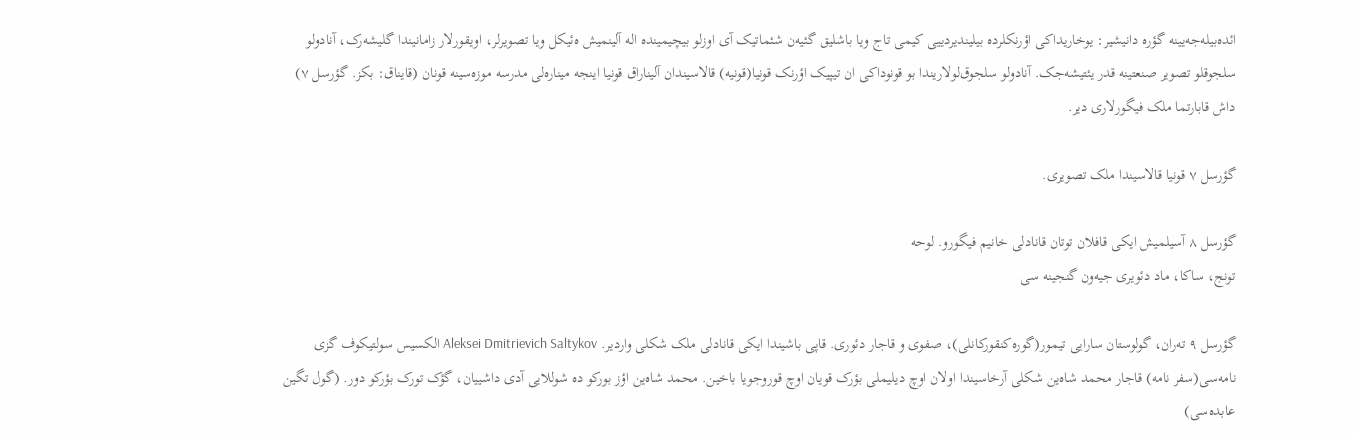ائده‌بیله‌جه‌یینه‌ گؤره‌ دانیشیر: یوخاریداکی اؤرنکلرده‌ بیلیندیردییی کیمی تاج ویا باشلیق گئیه‌ن شئماتیک آی اوزلو بیچیمینده‌ اله‌ آلینمیش ه‌ئیکل ویا تصویرلر، اویقورلار زامانیندا گلیشه‌رک، آنادولو سلجوقلو تصویر صنعتینه‌ قدر یئتیشه‌جک. آنادولو سلجوق‌لولاریندا بو قونوداکی ان تیپیک اؤرنک قونیا(قونیه‌) قالاسیندان آلیناراق قونیا اینجه‌ میناره‌‌لی مدرسه‌ موزه‌‌سینه‌ قونان (قایناق: بکز. گؤرسل ۷) داش قابارتما ملک فیگورلاری دیر.

گؤرسل ۷ قونیا قالاسیندا ملک تصویری.

گؤرسل ۸ آسیلمیش ایکی قافلان توتان قانادلی خانیم فیگورو. لوحه‌
تونج، ساکا، ماد دئویری جیه‌ون گنجینه‌ سی

گؤرسل ۹ ته‌ران، گولوستان سارایی تیمور(گوره‌کنقورکانلی)، صفوی و قاجار دئوری. قاپی باشیندا ایکی قانادلی ملک شکلی واردیر. Aleksei Dmitrievich Saltykov الکسیس سولتیکوف گزی نامه‌سی(سفر نامه‌) قاجار محمد شاه‌ین شکلی آرخاسیندا اولان اوچ دیلیملی بؤرک قویان اوچ قوروجویا باخین. محمد شاه‌ین اؤز بورکو ده‌ شوللایی آدی داشییان، گؤک تورک بؤرکو دور. (گول تگین عابده‌سی)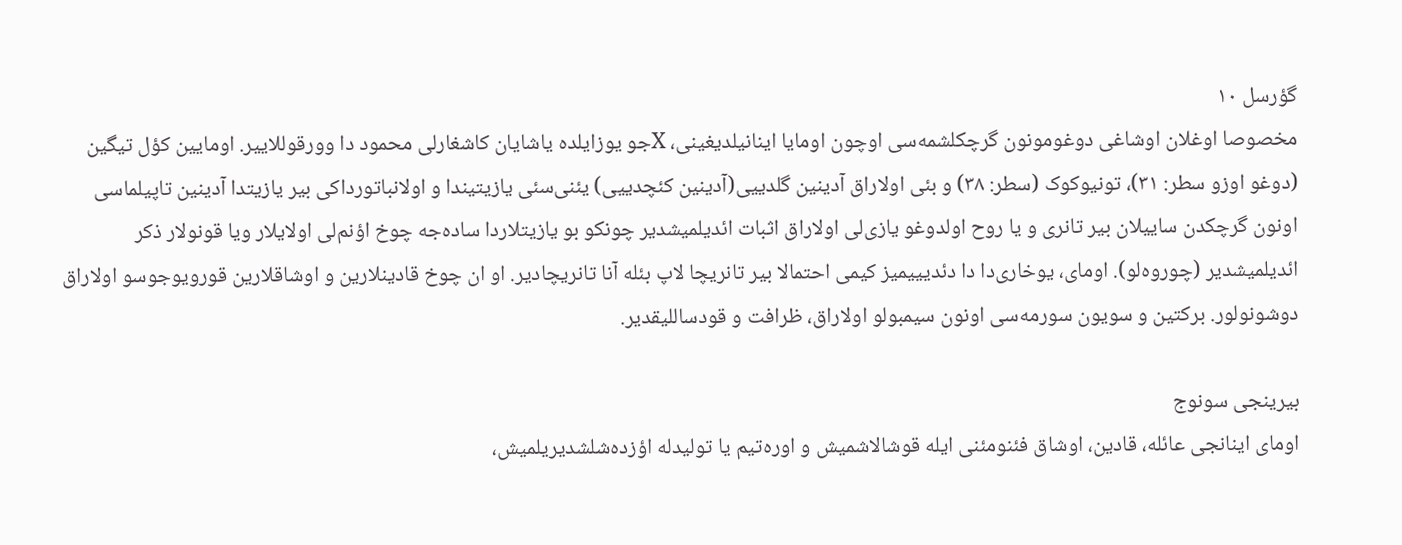گؤرسل ۱۰
مخصوصا اوغلان اوشاغی دوغومونون گرچکلشمه‌‌سی اوچون اومایا اینانیلدیغینی، Xجو یوزایلده‌ یاشایان کاشغارلی محمود دا وورقوللاییر. اومایین کؤل تیگین (دوغو اوزو سطر: ۳۱)، تونیوکوک (سطر: ۳۸) و بئی اولاراق آدینین گلدییی(آدینین کئچدییی) یئنی‌سئی یازیتیندا و اولانباتورداکی بیر یازیتدا آدینین تاپیلماسی اونون گرچکدن ساییلان بیر تانری و یا روح اولدوغو یازی‌لی اولاراق اثبات ائدیلمیشدیر چونکو بو یازیتلاردا ساده‌جه‌ چوخ اؤنم‌لی اولایلار ویا قونولار ذکر ائدیلمیشدیر (چوروه‌‌لو). اومای، یوخاری‌دا دا دئدیییمیز کیمی احتمالا بیر تانریچا لاپ بئله‌ آنا تانریچادیر. او ان چوخ قادینلارین و اوشاقلارین قورویوجوسو اولاراق دوشونولور. برکتین و سویون سورمه‌سی اونون سیمبولو اولاراق، ظرافت و قودساللیقدیر.

بیرینجی سونوج
اومای اینانجی عائله‌، قادین، اوشاق فئنومئنی ایله‌ قوشالاشمیش و اوره‌تیم یا تولیدله‌ اؤزده‌شلشدیریلمیش‌،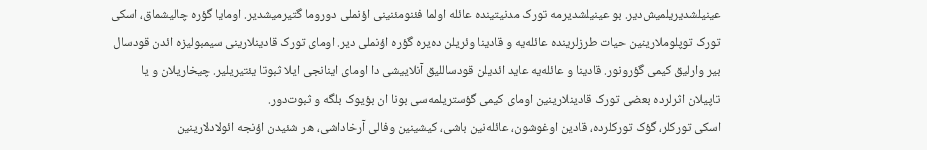عینیلشدیریلمیش‌دیر. بو عینیلشدیرمه‌ تورک مدنیتینده‌ عائله‌ اولما فئنومئنینی اؤنملی دوروما گتیرمیشدیر. اومایا گؤره‌ چالیشماق، اسکی تورک توپلوملارینین حیات طرزلرینده‌ عائله‌‌یه‌ و قادینا وئریلن ده‌‌یر‌ه‌ گؤره‌ اؤنملی دیر. اومای تورک قادینلارینی سیمبولیزه‌ ائد‌ن قودسال بیر وارلیق کیمی گؤرونور. قادینا و عائله‌‌یه‌ عاید ائدیلن قودساللیق آنلاییشی دا اومای اینانجی ایلا ثبوتا یئتیریلیر. چیخاریلان و یا تاپیلان اثرلرده‌ بعضی تورک قادینلارینین اومای کیمی گؤستریلمه‌‌سی بونا ان بؤیوک بلگه‌ و ثبوت‌دور.
اسکی تورکلر، گؤک تورکلرده‌، قادین اوغوشون، عائله‌نین باشی، کیشینین وفالی آرخاداشی، ه‌ر شئیدن اؤنجه‌ ائولادلارینین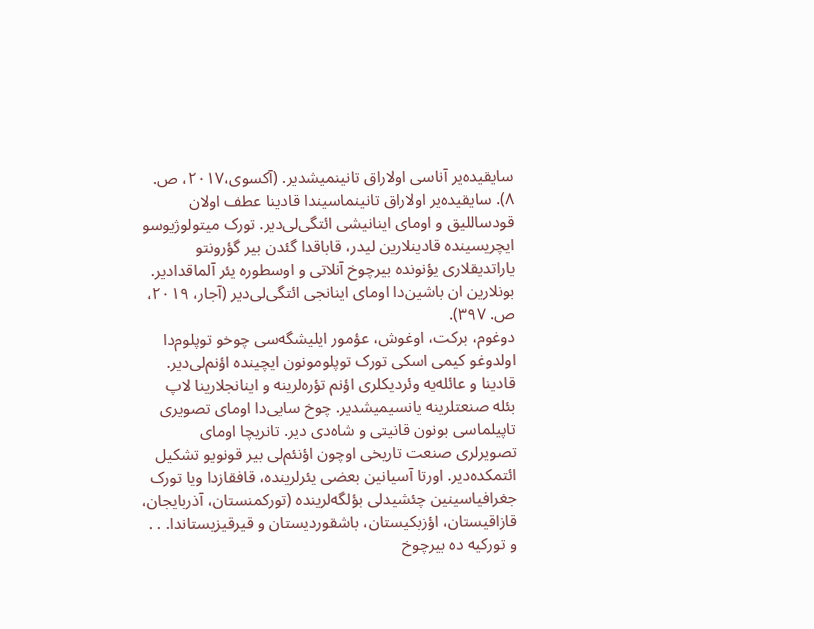سایقیده‌‌یر‌ آناسی اولاراق تانینمیشدیر. (آکسوی،۲۰۱۷، ص. ۸). سایقیده‌‌یر‌ اولاراق تانینماسیندا قادینا عطف اولان قودساللیق و اومای اینانیشی ائتگی‌لی‌دیر. تورک میتولوژیوسو ایچریسینده‌ قادینلارین لیدر، قاباقدا گئدن بیر گؤرونتو یاراتدیقلاری یؤنونده‌ بیرچوخ آنلاتی و اوسطوره‌ یئر آلماقدادیر. بونلارین ان باشین‌دا اومای اینانجی ائتگی‌لی‌دیر (آجار، ۲۰۱۹، ص. ۳۹۷).
دوغوم، برکت، اوغوش، عؤمور ایلیشگه‌‌سی چوخو توپلوم‌دا اولدوغو کیمی اسکی تورک توپلومونون ایچینده‌ اؤنم‌لی‌دیر. قادینا و عائله‌یه‌ وئردیکلری اؤنم تؤره‌لرینه‌ و اینانجلارینا لاپ بئله‌ صنعتلرینه‌ یانسیمیشدیر. چوخ سایی‌دا اومای تصویری تاپیلماسی بونون قانیتی و شاه‌دی دیر. تانریچا اومای تصویرلری صنعت تاریخی اوچون اؤنئم‌لی بیر قونویو تشکیل ائتمکده‌‌دیر. اورتا آسیانین بعضی یئرلرینده‌، قافقازدا ویا تورک جغرافیاسینین چئشید‌لی بؤلگه‌لرینده‌ (تورکمنستان، آذربایجان، قازاقیستان، اؤزبکیستان، باشقوردیستان و قیرقیزیستاندا. . . و تورکیه‌ ده‌ بیرچوخ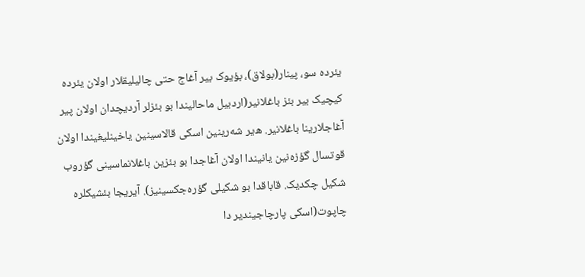یئرده‌ سو، پینار(بولاق)، بؤیوک بیر آغاج حتی چالیلیقلار اولان یئرده‌ کیچیک بیر بئز باغلانیر(اردبیل ماحالیندا بو بئزلر آردیچدان اولان پیر آغاجلارینا باغلانیر. ه‌یر شه‌رینین اسکی قالاسینین یاخینلیغیندا اولان قوتسال گؤزه‌نین یانیندا اولان آغاجدا بو بئزین باغلانماسینی گؤروب شکیل چکدیک. قاباقدا بو شکیلی گؤره‌جکسینیز). آیریجا بئشیکلره‌ چاپوت(اسکی پارچاجیندیر دا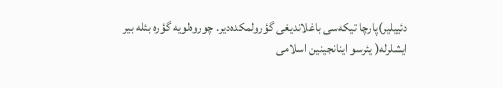دئییلیر)پارچا تیکه‌سی باغلاندیغی گؤرولمکده‌‌دیر. چوروه‌‌لویه‌ گؤره‌ بئله‌ بیر ایشلرله‌( یئرسو اینانجینین اسلامی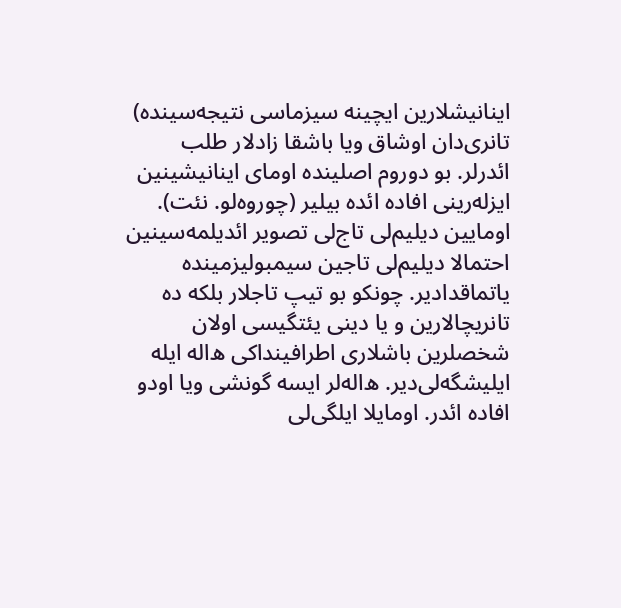اینانیشلارین ایچینه‌ سیزماسی نتیجه‌سینده‌) تانری‌دان اوشاق ویا باشقا زادلار طلب ائدرلر. بو دوروم اصلینده‌ اومای اینانیشینین ایزله‌رینی افاده‌ ائده‌ بیلیر (چوروه‌‌لو. نئت). اومایین دیلیم‌لی تاج‌لی تصویر ائدیلمه‌‌سینین احتمالا دیلیم‌لی تاجین سیمبولیزمینده‌ یاتماقدادیر. چونکو بو تیپ تاجلار بلکه‌ ده‌ تانریچالارین و یا دینی یئتگیسی اولان شخصلرین باشلاری اطرافینداکی ه‌اله‌ ایله‌ ایلیشگه‌‌لی‌دیر. ه‌اله‌لر ایسه‌ گونشی ویا اودو افاده‌ ائدر. اومایلا ایلگی‌لی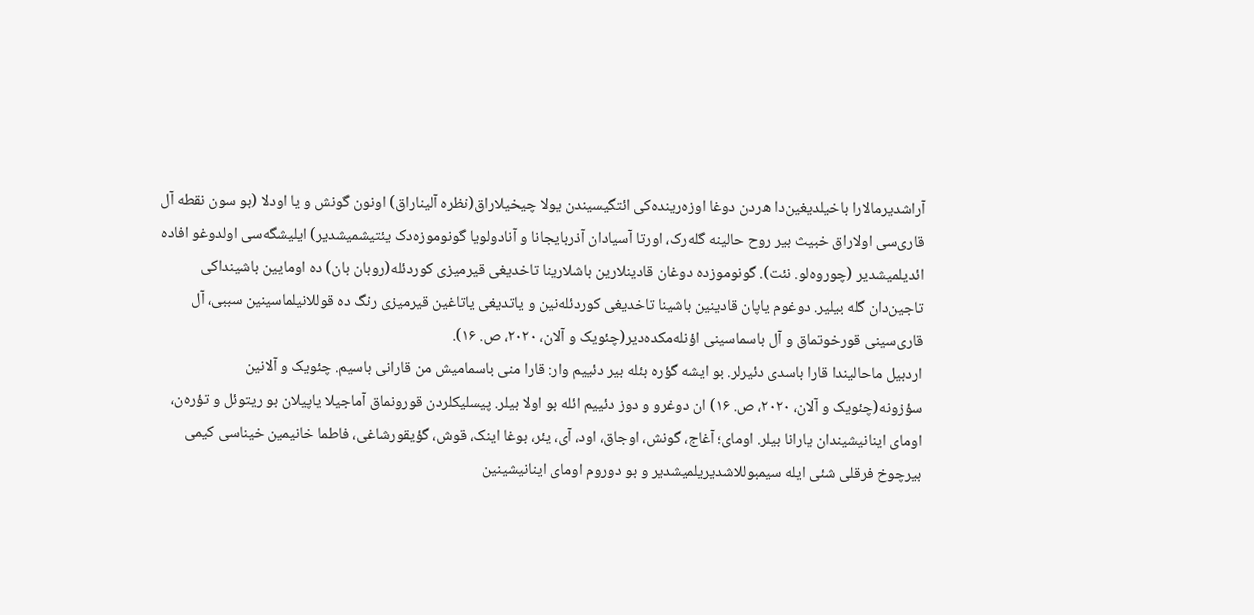آراشدیرمالارا باخیلدیغین‌دا ه‌ردن دوغا اوزه‌رینده‌کی ائتگیسیندن یولا چیخیلاراق(نظره‌ آلیناراق) اونون گونش و یا اودلا (بو سون نقطه‌ آل قاری‌سی اولاراق خبیث بیر روح حالینه‌ گله‌رک، اورتا آسیادان آذربایجانا و آنادولویا گونوموزه‌دک یئتیشمیشدیر) ایلیشگه‌‌سی اولدوغو افاده‌ ائدیلمیشدیر (چوروه‌‌لو. نئت). گونوموزده‌ دوغان قادینلارین باشلارینا تاخدیغی قیرمیزی کوردئله‌(روبان بان) ده‌ اومایین باشینداکی تاجین‌دان گله‌ بیلیر. دوغوم یاپان قادینین باشینا تاخدیغی کوردئله‌نین و یاتدیغی یاتاغین قیرمیزی رنگ ده‌ قوللانیلماسینین سببی، آل قاری‌سینی قورخوتماق و آل باسماسینی اؤنله‌مکده‌‌دیر(چئویک و آلان، ۲۰۲۰، ص. ۱۶).
اردبیل ماحالیندا قارا باسدی دئیرلر. بو ایشه‌ گؤره‌ بئله‌ بیر دئییم وار: قارا منی باسمامیش من قارانی باسیم. چئویک و آلانین سؤزونه‌(چئویک و آلان، ۲۰۲۰، ص. ۱۶) ان دوغرو و دوز دئییم ائله‌ بو اولا بیلر. پیسلیکلردن قورونماق آماجیلا یاپیلان بو ریتوئل و تؤره‌ن، اومای اینانیشیندان یارانا بیلر. اومای؛ آغاج، گونش، اوجاق، اود، آی، یئر، بوغا اینک، قوش، گؤیقورشاغی، فاطما خانیمین خیناسی کیمی بیرچوخ فرقلی شئی ایله‌ سیمبوللاشدیریلمیشدیر و بو دوروم اومای اینانیشینین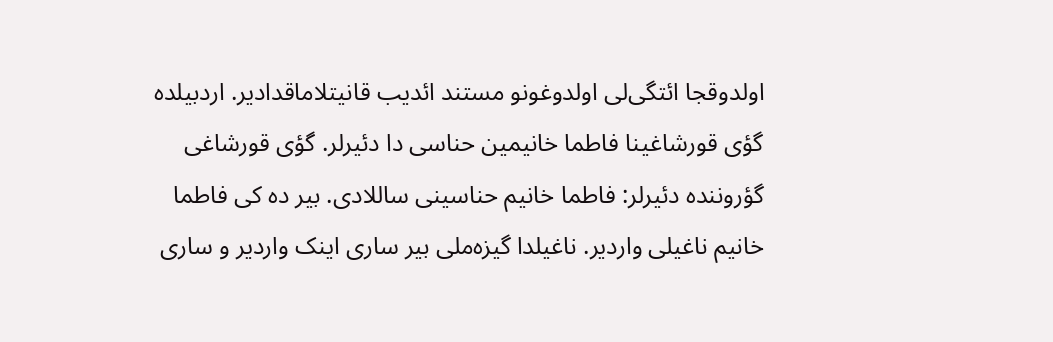اولدوقجا ائتگی‌لی اولدوغونو مستند ائدیب قانیتلاماقدادیر. اردبیلده‌ گؤی قورشاغینا فاطما خانیمین حناسی دا دئیرلر. گؤی قورشاغی گؤروننده‌ دئیرلر: فاطما خانیم حناسینی ساللادی. بیر ده‌ کی فاطما خانیم ناغیلی واردیر. ناغیلدا گیزه‌ملی بیر ساری اینک واردیر و ساری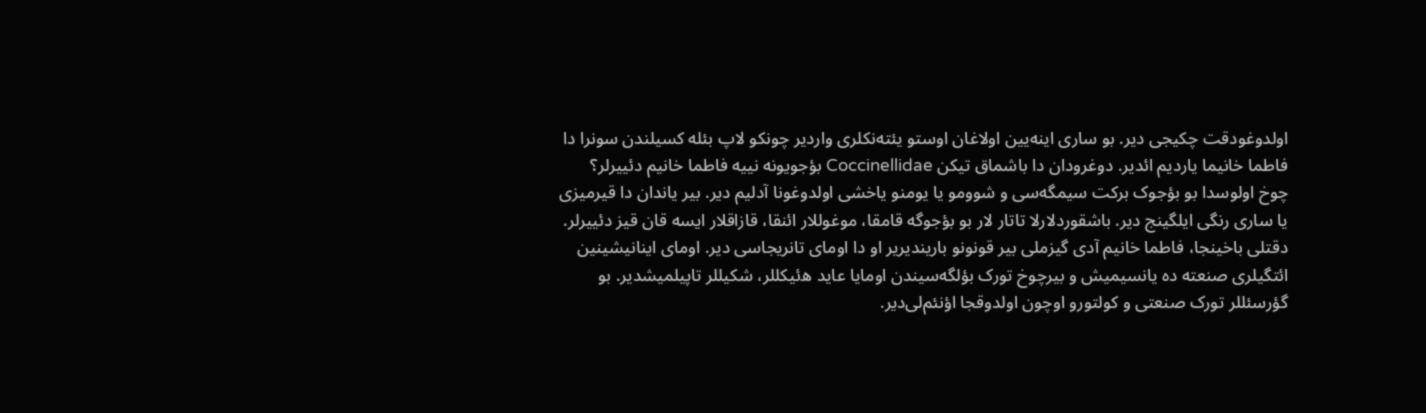اولدوغودقت چکیجی دیر. بو ساری اینه‌یین اولاغان اوستو یئته‌نکلری واردیر چونکو لاپ بئله‌ کسیلندن سونرا دا فاطما خانیما یاردیم ائدیر. دوغرودان دا باشماق تیکن Coccinellidae بؤجویونه‌ نییه‌ فاطما خانیم دئییرلر؟ چوخ اولوسدا بو بؤجوک برکت سیمگه‌سی و شوومو یا یومنو یاخشی اولدوغونا آدلیم دیر. بیر یاندان دا قیرمیزی یا ساری رنگی ایلگینج دیر. باشقوردلارلا تاتار لار بو بؤجوگه‌ قامقا، موغوللار ائنقا، قازاقلار ایسه‌ قان قیز دئییرلر. دقتلی باخینجا، فاطما خانیم آدی گیزملی بیر قونونو باریندیریر او دا اومای تانریجاسی دیر. اومای اینانیشینین ائتگیلری صنعته‌ ده‌ یانسیمیش و بیرچوخ تورک بؤلگه‌سیندن اومایا عاید ه‌ئیکللر، شکیللر تاپیلمیشدیر. بو گؤرسئللر تورک صنعتی و کولتورو اوچون اولدوقجا اؤنئم‌لی‌دیر.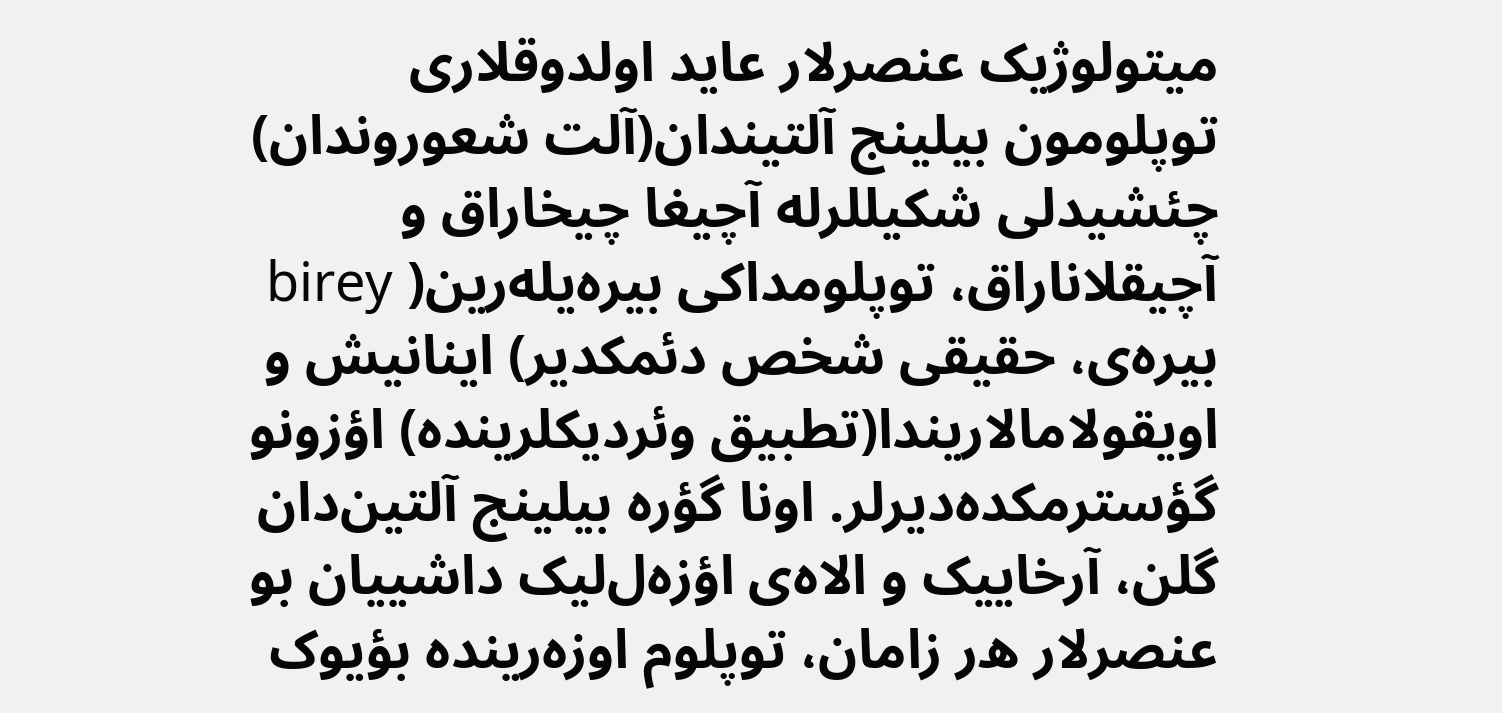میتولوژیک عنصرلار عاید اولدوقلاری توپلومون بیلینج آلتیندان(آلت شعوروندان) چئشید‌لی شکیللرله‌ آچیغا چیخاراق و آچیقلاناراق، توپلومداکی بیره‌یله‌رین( birey بیره‌ی، حقیقی شخص دئمکدیر) اینانیش و اویقولامالاریندا(تطبیق وئردیکلرینده‌) اؤزونو گؤسترمکده‌دیرلر. اونا گؤره‌ بیلینج آلتین‌دان گلن، آرخاییک و الاه‌ی اؤزه‌ل‌لیک داشییان بو عنصرلار ه‌ر زامان، توپلوم اوزه‌رینده‌ بؤیوک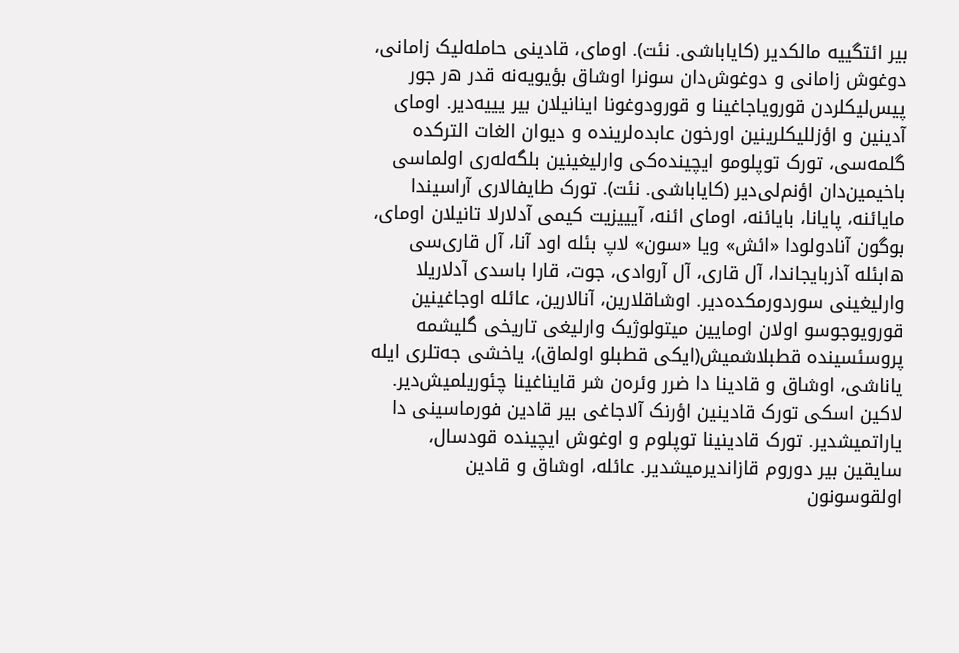بیر ائتگییه‌ مالکدیر (کایاباشی. نئت). اومای، قادینی حامله‌‌لیک زامانی، دوغوش زامانی و دوغوش‌دان سونرا اوشاق بؤیویه‌‌نه‌ قدر ه‌ر جور پیس‌لیکلردن قورویاجاغینا و قورودوغونا اینانیلان بیر یییه‌دیر. اومای آدینین و اؤزللیکلرینین اورخون عابده‌لرینده‌ و دیوان الغات الترکده‌ گلمه‌سی، تورک توپلومو ایچینده‌کی وارلیغینین بلگه‌له‌ری اولماسی باخیمین‌دان اؤنم‌لی‌دیر (کایاباشی. نئت). تورک طایفالاری آراسیندا مایائنه‌، پایانا، بایائنه‌، اومای ائنه‌، آیییزیت کیمی آدلارلا تانیلان اومای، بوگون آنادولودا «ائش» ویا «سون» لاپ بئله‌ اود آنا، آل قاری‌سی ه‌ابئله‌ آذربایجاندا، آل قاری، آل آروادی، جوت، قارا باسدی آدلاریلا وارلیغینی سوردورمکده‌‌دیر. اوشاقلارین، آنالارین، عائله‌ اوجاغینین قورویوجوسو اولان اومایین میتولوژیک وارلیغی تاریخی گلیشمه‌ پروسئسینده‌ قطبلاشمیش(ایکی قطبلو اولماق)، یاخشی جه‌تلری ایله‌ یاناشی، اوشاق و قادینا دا ضرر وئره‌‌ن شر قایناغینا چئوریلمیش‌دیر. لاکین اسکی تورک قادینین اؤرنک آلاجاغی بیر قادین فورماسینی دا یاراتمیشدیر. تورک قادینینا توپلوم و اوغوش ایچینده‌ قودسال، سایقین بیر دوروم قازاندیرمیشدیر. عائله‌، اوشاق و قادین اولقوسونون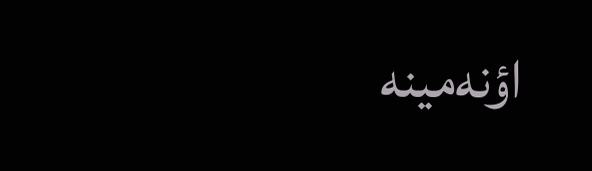اؤنه‌مینه‌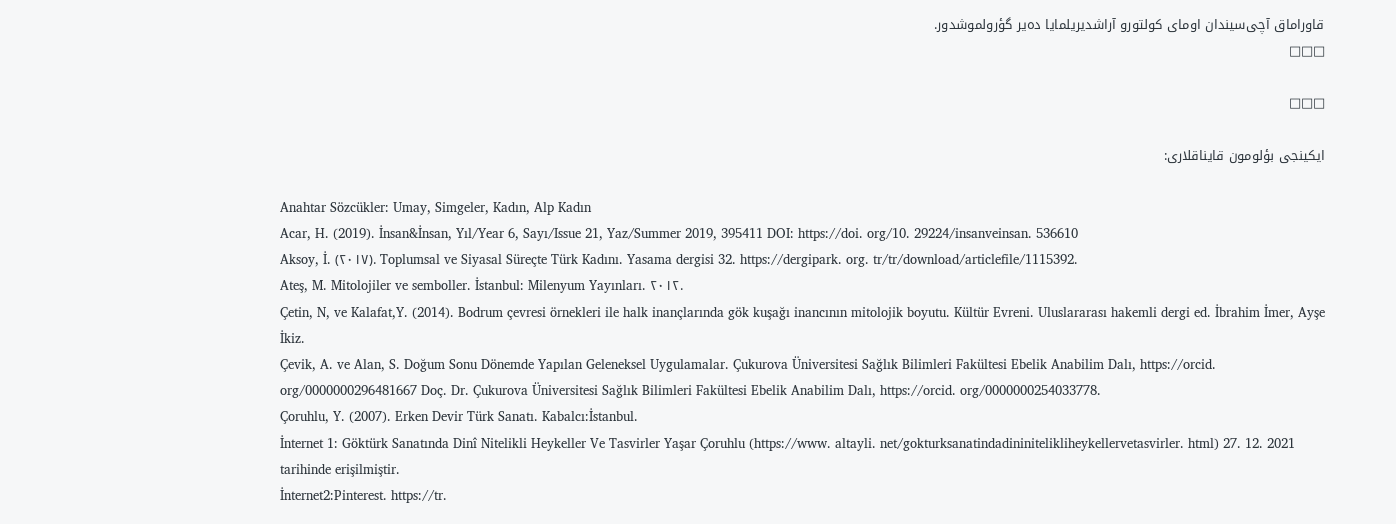قاوراماق آچی‌سیندان اومای کولتورو آراشدیریلمایا ده‌‌یر‌ گؤرولموشدور.
□□□

□□□

ایکینجی بؤلومون قایناقلاری:

Anahtar Sözcükler: Umay, Simgeler, Kadın, Alp Kadın
Acar, H. (2019). İnsan&İnsan, Yıl/Year 6, Sayı/Issue 21, Yaz/Summer 2019, 395411 DOI: https://doi. org/10. 29224/insanveinsan. 536610
Aksoy, İ. (۲۰۱۷). Toplumsal ve Siyasal Süreçte Türk Kadını. Yasama dergisi 32. https://dergipark. org. tr/tr/download/articlefile/1115392.
Ateş, M. Mitolojiler ve semboller. İstanbul: Milenyum Yayınları. ۲۰۱۲.
Çetin, N, ve Kalafat,Y. (2014). Bodrum çevresi örnekleri ile halk inançlarında gök kuşağı inancının mitolojik boyutu. Kültür Evreni. Uluslararası hakemli dergi ed. İbrahim İmer, Ayşe İkiz.
Çevik, A. ve Alan, S. Doğum Sonu Dönemde Yapılan Geleneksel Uygulamalar. Çukurova Üniversitesi Sağlık Bilimleri Fakültesi Ebelik Anabilim Dalı, https://orcid. org/0000000296481667 Doç. Dr. Çukurova Üniversitesi Sağlık Bilimleri Fakültesi Ebelik Anabilim Dalı, https://orcid. org/0000000254033778.
Çoruhlu, Y. (2007). Erken Devir Türk Sanatı. Kabalcı:İstanbul.
İnternet 1: Göktürk Sanatında Dinî Nitelikli Heykeller Ve Tasvirler Yaşar Çoruhlu (https://www. altayli. net/gokturksanatindadininitelikliheykellervetasvirler. html) 27. 12. 2021 tarihinde erişilmiştir.
İnternet2:Pinterest. https://tr.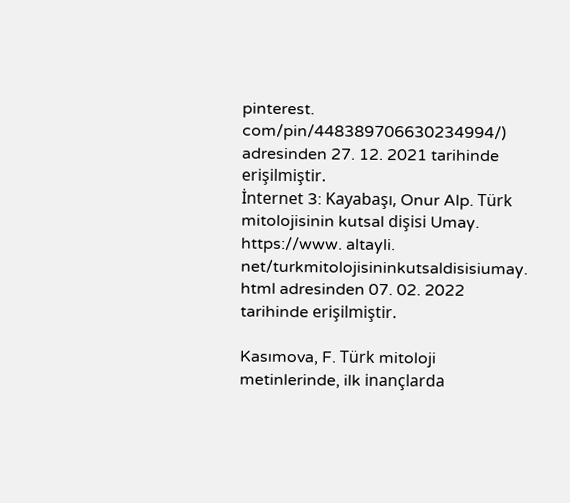pinterest. com/pin/448389706630234994/) adresinden 27. 12. 2021 tarihinde erişilmiştir.
İnternet 3: Kayabaşı, Onur Alp. Türk mitolojisinin kutsal dişisi Umay. https://www. altayli. net/turkmitolojisininkutsaldisisiumay. html adresinden 07. 02. 2022 tarihinde erişilmiştir.

Kasımova, F. Türk mitoloji metinlerinde, ilk inançlarda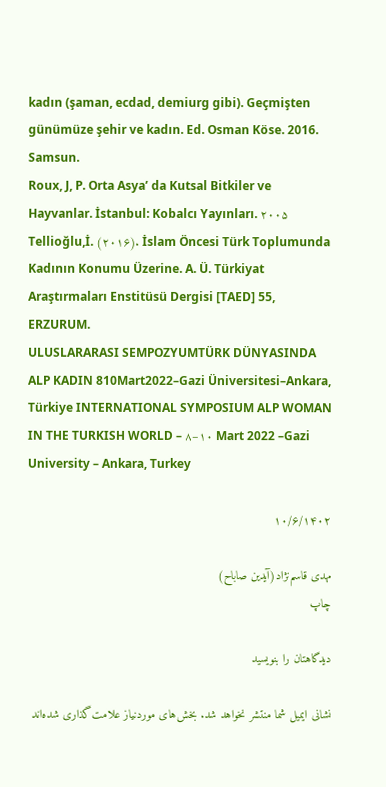kadın (şaman, ecdad, demiurg gibi). Geçmişten günümüze şehir ve kadın. Ed. Osman Köse. 2016. Samsun.
Roux, J, P. Orta Asya’ da Kutsal Bitkiler ve Hayvanlar. İstanbul: Kobalcı Yayınları. ۲۰۰۵
Tellioğlu,İ. (۲۰۱۶). İslam Öncesi Türk Toplumunda Kadının Konumu Üzerine. A. Ü. Türkiyat Araştırmaları Enstitüsü Dergisi [TAED] 55, ERZURUM.
ULUSLARARASI SEMPOZYUMTÜRK DÜNYASINDA ALP KADIN 810Mart2022–Gazi Üniversitesi–Ankara, Türkiye INTERNATIONAL SYMPOSIUM ALP WOMAN IN THE TURKISH WORLD – ۸–۱۰ Mart 2022 –Gazi University – Ankara, Turkey

۱۰/۶/۱۴۰۲

مهدی قاسم‌نژاد(آیدین صاباح)
چاپ

دیدگاهتان را بنویسید

نشانی ایمیل شما منتشر نخواهد شد. بخش‌های موردنیاز علامت‌گذاری شده‌اند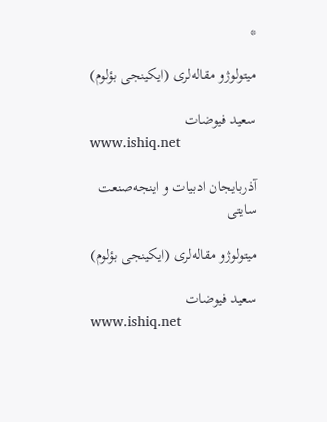*

میتولوژو مقاله‌لری (ایکینجی بؤلوم)

سعید فیوضات
www.ishiq.net

آذربایجان ادبیات و اینجه‌صنعت سایتی

میتولوژو مقاله‌لری (ایکینجی بؤلوم)

سعید فیوضات
www.ishiq.net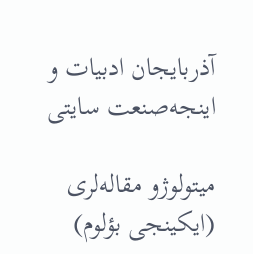آذربایجان ادبیات و اینجه‌صنعت سایتی

میتولوژو مقاله‌لری (ایکینجی بؤلوم)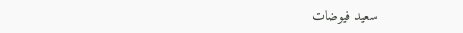سعید فیوضات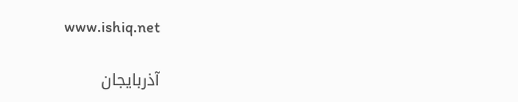www.ishiq.net

آذربایجان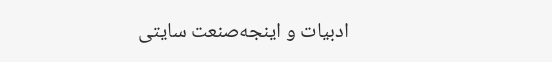ادبیات و اینجه‌صنعت سایتی